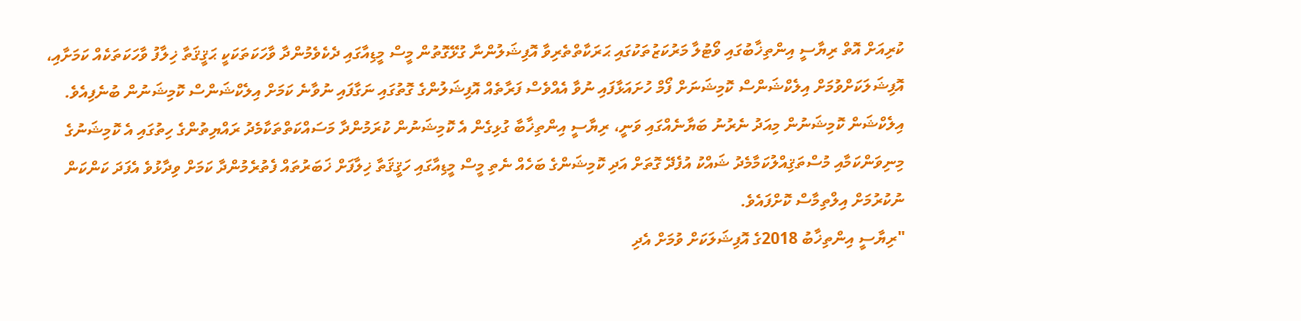ކުރިއަށް އޮތް ރިޔާސީ އިންތިޚާބުގައި ވޯޓުލާ މަރުކަޒުތަކުގައި ޙަރަކާތްތެރިވާ އޮފިޝަލުންނާ ގުޅޭގޮތުން މީސް މީޑިއާގައި ދެކެވެމުންދާ ވާހަކަތަކަކީ ޙަޤީޤަތާ ޚިލާފު ވާހަކަތަކެއް ކަމަށާއި، އޮފިޝަލަކަށްވުމަށް އިލެކްޝަންސް ކޮމިޝަނަށް ފޯމް ހުށައަޅާފައި ނުވާ އެއްވެސް ފަރާތެއް އޮފިޝަލުންގެ ގޮތުގައި ނަގާފައި ނުވާނެ ކަމަށް އިލެކްޝަންސް ކޮމިޝަނުން ބުނެފިއެވެ.
އިލެކްޝަން ކޮމިޝަނުން މިއަދު ނެރުނު ބަޔާނެއްގައި ވަނީ، ރިޔާސީ އިންތިޚާބާ ގުޅިގެން އެ ކޮމިޝަނުން ކުރަމުންދާ މަސައްކަތްތަކާމެދު ރައްޔިތުންގެ ހިތުގައި އެ ކޮމިޝަނުގެ މިނިވަންކަމާއި މުސްތަޤިއްލުކަމާމެދު ޝައްކު އުފެދޭ ގޮތަށް އަދި ކޮމިޝަންގެ ބަހެއް ނެތި މީސް މީޑިއާގައި ހަޤީޤަތާ ޚިލާފަށް ޚަބަރުތައް ފެތުރެމުންދާ ކަމަށް ވިދާޅުވެ އެފަދަ ކަންކަން ނުކުރުމަށް އިލްތިމާސް ކޮށްފައެވެ.
"ރިޔާސީ އިންތިޚާބު 2018ގެ އޮފިޝަލަކަށް ވުމަށް އެދި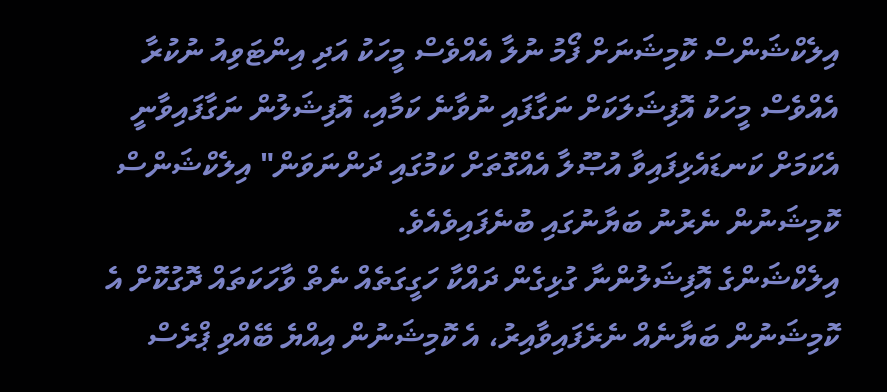އިލެކްޝަންސް ކޮމިޝަނަށް ފޯމު ނުލާ އެއްވެސް މީހަކު އަދި އިންޓަވިއު ނުކުރާ އެއްވެސް މީހަކު އޮފިޝަލަކަށް ނަގާފައި ނުވާނެ ކަމާއި، އޮފިޝަލުން ނަގާފައިވާނީ އެކަމަށް ކަނޑައެޅިފައިވާ އުޞޫލާ އެއްގޮތަށް ކަމުގައި ދަންނަވަން" އިލެކްޝަންސް ކޮމިޝަނުން ނެރުނު ބަޔާނުގައި ބުނެފައިވެއެވެ.
އިލެކްޝަންގެ އޮފިޝަލުންނާ ގުޅިގެން ދައްކާ ހަގީގަތެއް ނެތް ވާހަކަތައް ދޮގުކޮށް އެ ކޮމިޝަނުން ބަޔާނެއް ނެރެފައިވާއިރު، އެ ކޮމިޝަނުން އިއްޔެ ބޭއްވި ޕްރެސް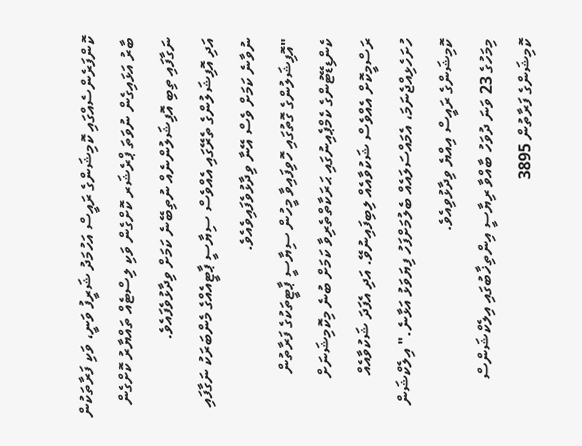ކޮންފަރެންސެއްގައި ކޮމިޝަންގެ ރައީސް އަހުމަދު ޝަރީފު ވަނީ، ވަކި ފަރާތަކުން ބާރު އަޅައިގެން ނުވަތަ ޕްރެޝަރ ކޮށްގެން ވަކި ލިސްޓެއް ތައްޔާރު ކޮށްގެން ނަގާފައި ތިބި އޮފިޝަލުންނެއް ނުތިބޭނެ ކަމަށް ވިދާޅުވެފައެވެ.
އަދި އޮފިޝަލުންގެ ތެރޭގައި އެއްވެސް ސިޔާސީ ޕާޓީއެއްގެ މެންބަރަކު ނަގާފައި ނުވާނެ ކަމަށް ވެސް އޭނާ ވިދާޅުވެފައިވެއެވެ.
"އޮފިޝަލުންގެ ގޮތުގައި ހޮވިފައިވާ މީހުން ސިޔާސީ ޕާޓީތަކުގެ ފަރާތުން ކެންޑިޑޭޓުންގެ ކެމްޕެއިނުގައި ޙަރަކާތްތެރިވާ ކަމަށް ބުނެ މިކޮމިޝަނަށް ރަސްމީކޮށް އެއްވެސް ޝަކުވާއެއް ލިބިފައިނުވޭ. އަދި އެފަދަ ޝަކުވާއެއް ހުށަހެޅިއްޖެނަމަ، އެމައްސަލައެއް ބެލުމަށްފަހު ފިޔަވަޅު އަޅާނެ." އިލެކްޝަން ކޮމިޝަންގެ ރައީސް އިއްޔެ ވިދާޅުވިއެވެ.
މިމަހުގެ 23 ވަނަ ދުވަހު ބާއްވާ ރިޔާސީ އިންތިޚާބުގައި އިލެކްޝަންސް ކޮމިޝަންގެ ފަރާތުން 3895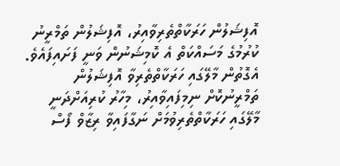އޮފިޝަލުން ހަރަކާތްތެރިވާއިރު، އޮފިޝަލުން ތަމްރީނު ކުރުމުގެ މަސައްކަތް އެ ކޮމިޝަނުން ވަނީ ފަށައިފައެވެ. އެގޮތުން މާލޭގައި ހަރަކާތްތެރިވާ އޮފިޝަލުން ތަމްރީނުކޮށް ނިމިފައިވާއިރު، މިހާރު ކުރިއަށްދަނީ މާލޭގައި ހަރަކާތްތެރިވުމަށް ނަގާފައިވާ ރިޒާވް ފޯސް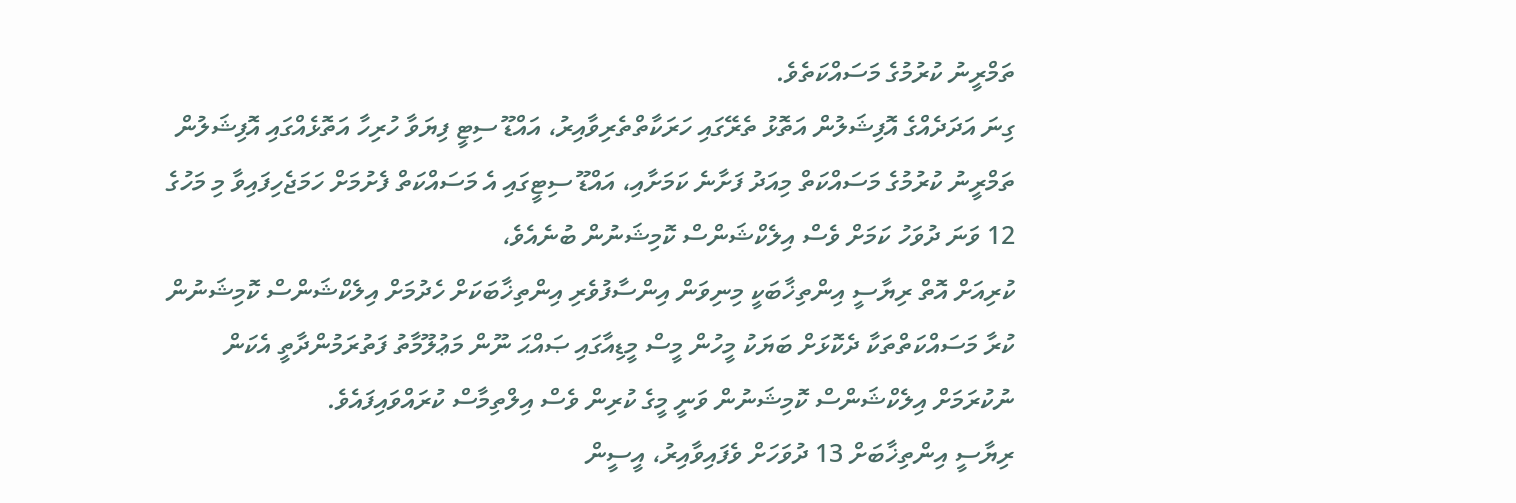ތަމްރީނު ކުރުމުގެ މަސައްކަތެވެ.
ގިނަ އަދަދެއްގެ އޮފިޝަލުން އަތޮޅު ތެރޭގައި ހަރަކާތްތެރިވާއިރު، އައްޑޫ ސިޓީ ފިޔަވާ ހުރިހާ އަތޮޅެއްގައި އޮފިޝަލުން ތަމްރީނު ކުރުމުގެ މަސައްކަތް މިއަދު ފަށާނެ ކަމަށާއި، އައްޑޫ ސިޓީގައި އެ މަސައްކަތް ފެށުމަށް ހަމަޖެހިފައިވާ މި މަހުގެ 12 ވަނަ ދުވަހު ކަމަށް ވެސް އިލެކްޝަންސް ކޮމިޝަނުން ބުނެއެވެ،
ކުރިއަށް އޮތް ރިޔާސީ އިންތިޚާބަކީ މިނިވަން އިންސާފުވެރި އިންތިޚާބަކަށް ހެދުމަށް އިލެކްޝަންސް ކޮމިޝަނުން ކުރާ މަސައްކަތްތަކާ ދެކޮޅަށް ބަޔަކު މީހުން މީސް މީޑިއާގައި ޞައްޙަ ނޫން މަޢުލޫމާތު ފަތުރަމުންދާތީ އެކަން ނުކުރަމަށް އިލެކްޝަންސް ކޮމިޝަނުން ވަނީ މީގެ ކުރިން ވެސް އިލްތިމާސް ކުރައްވައިފައެވެ.
ރިޔާސީ އިންތިޚާބަށް 13 ދުވަހަށް ވެފައިވާއިރު، އީސީން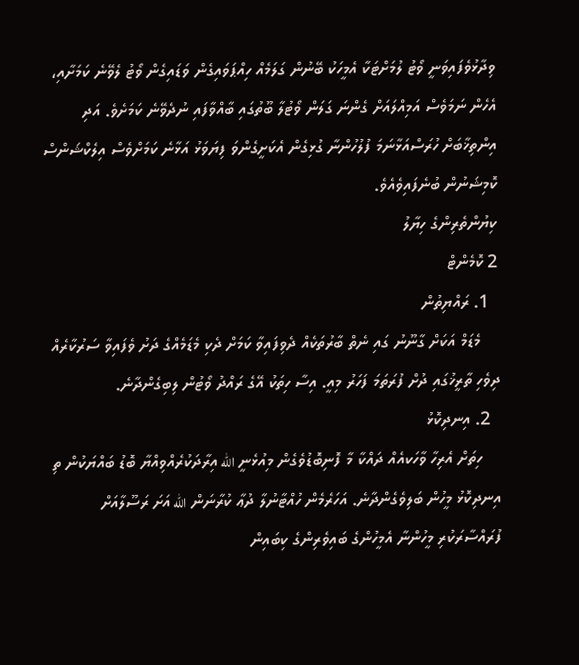ވިދާޅުވެފައިވަނީ ވޯޓު ލުމަށްޓަކާ އެމީހަކު ބޭނުން ގަލަމެއް ހިއްޕަވައިގެން ވަޑައިގެން ވޯޓު ލެވޭނެ ކަމަށާއި، އެހެން ނަމަވެސް އަމިއްލައަށް ގެންނަ ގަލަން ވޯޓުލާ ބޫތުގައި ބާއްވާފައި ނުދެވޭނެ ކަމަށެވެ. އަދި އިންތިޚާބަށް ހުރަސްއަޅާނަމަ ފުލުހުންނާ ގުޅިގެން އެކަށީގެންވަ ފިޔަވަޅު އަޅާނެ ކަމަށްވެސް އިލެކްޝަންސް ކޮމިޝަނުން ބުނެފައިވެއެވެ.
ކިޔުންތެރިންގެ ހިޔާލު
2 ކޮމެންޓް
  1. ރައްޔިތުން
    މެޑަމް އަކަށް ގާނޫނު ގައި ނެތް ބާރުތަކެއް ދެވިފައިވާ ކަމަށް ދެކި މެޑަމެއްގެ ދަށު ވެފައިވާ ސަރުކާރެއް ދިވެހި ތާރީޚުގައި ދުށް ފުރަތަމަ ފަހަރު މިއީ. އިސާ ހިތަކު އޭގެ ރައްދު ވޯޓުން ލިބިގެންދާނެ.
  2. އިނދިކޮޅު
    ހިތަށް އެރިހާ ވާހަކއެއް ދައްކާ މާ ފޮނިބޮޑުވެގެން މިއުޅެނީ الله އިރާދަކުރެއްވިއްޔާ ބޮޑު ބައްޔަކުން ތި އިނދިކޮޅު މީހުން ބަލިވެގެންދާނެ. އަހަރެމެން ހުއްޓާނުލާ ދުޢާ ކުރާނަން الله އަށަ ރަސޫލާއަށް ފުރައްސާރަކުރި މީހުންނާ އެމީހުންގެ ބައިވެރިންގެ ކިބައިން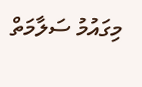މިގައުމު ސަލާމަތް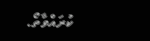ކުރައްވާތޯ.